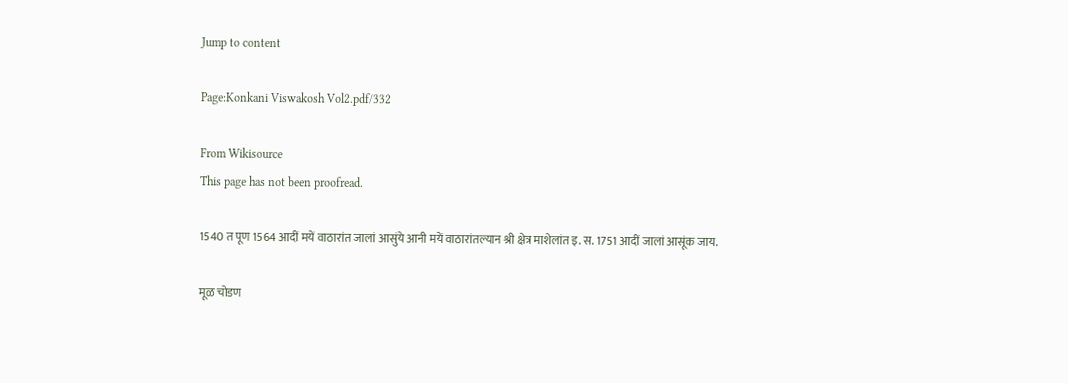Jump to content

Page:Konkani Viswakosh Vol2.pdf/332

From Wikisource
This page has not been proofread.

1540 त पूण 1564 आदीं मयें वाठारांत जालां आसुंये आनी मयें वाठारांतल्यान श्री क्षेत्र माशेलांत इ. स. 1751 आदीं जालां आसूंक जाय.

मूळ चोडण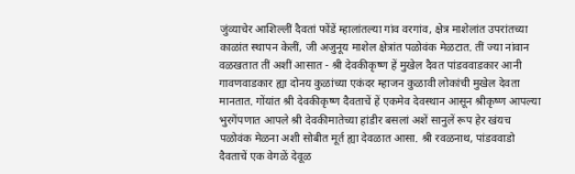जुंव्याचेर आशिल्लीं दैवतां फोंडें म्हालांतल्या गांव वरगांव, क्षेत्र माशेलांत उपरांतच्या काळांत स्थापन केलीं, जी अजुनूय माशेल क्षेत्रांत पळोवंक मेळटात. तीं ज्या नांवान वळखतात तीं अशीं आसात - श्री देवकीकृष्ण हें मुखेल दैवत पांडववाडकार आनी गावणवाडकार ह्या दोनय कुळांच्या एकंदर म्हाजन कुळावी लोकांची मुखेल देवता मानतात. गोंयांत श्री देवकीकृष्ण दैवताचें हें एकमेव देवस्थान आसून श्रीकृष्ण आपल्या भुरगेंपणात आपले श्री देवकीमातेच्या हांडीर बसलां अशें सानुलें रूप हेर खंयच पळोवंक मेळना अशी सोबीत मूर्त ह्या देवळात आसा. श्री रवळनाथ, पांडववाडो दैवताचें एक वेगळें देवूळ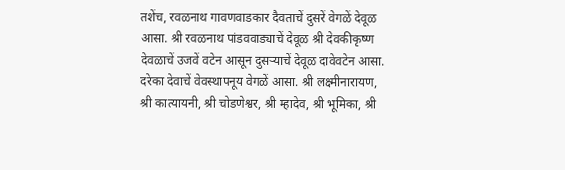तशेंच, रवळनाथ गावणवाडकार दैवताचें दुसरें वेगळें देवूळ आसा. श्री रवळनाथ पांडववाड्याचें देवूळ श्री देवकीकृष्ण देवळाचें उजवें वटेन आसून दुसऱ्याचें देवूळ दावेवटेन आसा. दरेका देवाचें वेवस्थापनूय वेगळें आसा. श्री लक्ष्मीनारायण, श्री कात्यायनी, श्री चोडणेश्वर, श्री म्हादेव, श्री भूमिका, श्री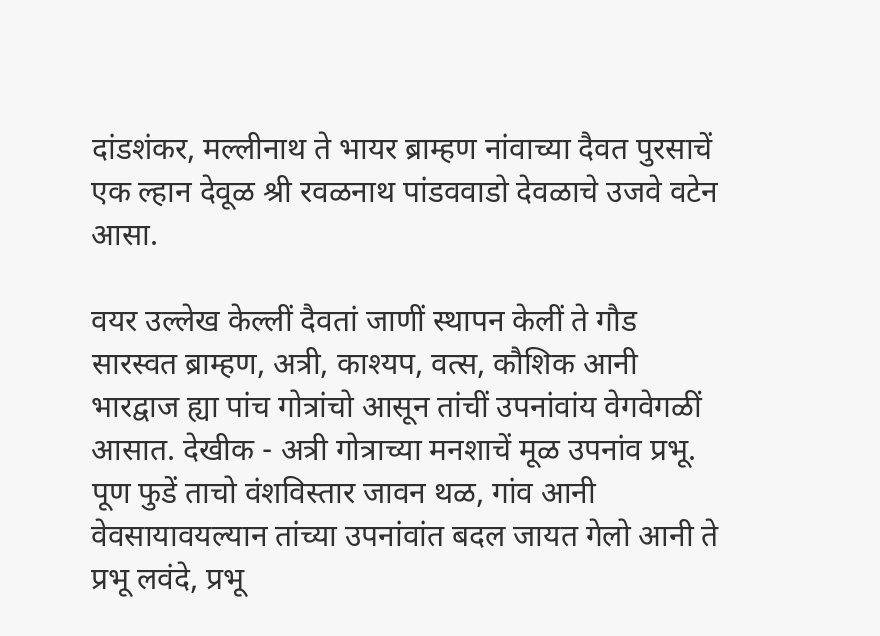दांडशंकर, मल्लीनाथ ते भायर ब्राम्हण नांवाच्या दैवत पुरसाचें एक ल्हान देवूळ श्री रवळनाथ पांडववाडो देवळाचे उजवे वटेन आसा.

वयर उल्लेख केल्लीं दैवतां जाणीं स्थापन केलीं ते गौड सारस्वत ब्राम्हण, अत्री, काश्यप, वत्स, कौशिक आनी भारद्वाज ह्या पांच गोत्रांचो आसून तांचीं उपनांवांय वेगवेगळीं आसात. देखीक - अत्री गोत्राच्या मनशाचें मूळ उपनांव प्रभू. पूण फुडें ताचो वंशविस्तार जावन थळ, गांव आनी वेवसायावयल्यान तांच्या उपनांवांत बदल जायत गेलो आनी ते प्रभू लवंदे, प्रभू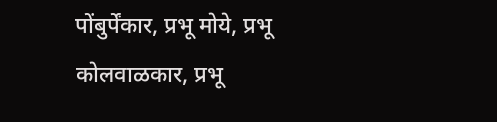पोंबुर्पेंकार, प्रभू मोये, प्रभू कोलवाळकार, प्रभू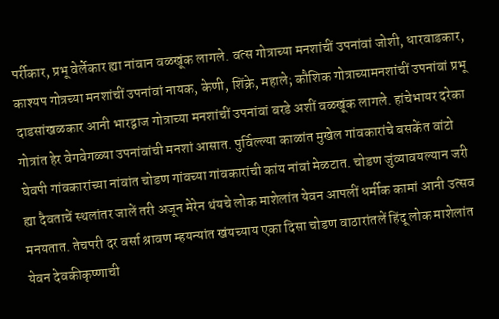पर्रीकार, प्रभू वेर्लेकार ह्या नांवान वळखूंक लागले. वत्स गोत्राच्या मनशांचीं उपनांवां जोशी, धारवाडकार, काश्यप गोत्रच्या मनशांचीं उपनांवां नायक, केणी, शिंक्रे, महाले; कौशिक गोत्राच्यामनशांचीं उपनांवां प्रभू दाडसांखळकार आनी भारद्वाज गोत्राच्या मनशांचीं उपनांवां बरडे अशीं वळखूंक लागले. हांचेभायर दरेका गोत्रांत हेर वेगवेगळ्या उपनांवांची मनशां आसात. पुर्विल्ल्या काळांत मुखेल गांवकारांचे बसकेंत वांटो घेवपी गांवकारांच्या नांवांत चोडण गांवच्या गांवकारांची कांय नांवां मेळटात. चोडण जुंव्यावयल्यान जरी ह्या दैवताचें स्थलांतर जालें तरी अजून मेरेन थंयचे लोक माशेलांत येवन आपलीं धर्मीक कामां आनी उत्सव मनयतात. तेचपरी दर वर्सा श्रावण म्हयन्यांत खंयच्याय एका दिसा चोडण वाठारांतलें हिंदू लोक माशेलांत येवन देवकीकृष्णाची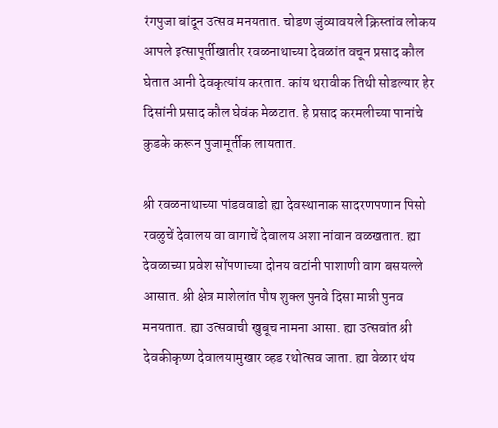रंगपुजा बांदून उत्सव मनयतात. चोडण जुंव्यावयले क्रिस्तांव लोकय आपले इत्सापूर्तीखातीर रवळनाथाच्या देवळांत वचून प्रसाद कौल घेतात आनी देवकृत्यांय करतात. कांय थरावीक तिथी सोडल्यार हेर दिसांनी प्रसाद कौल घेवंक मेळटात. हे प्रसाद करमलीच्या पानांचे कुडके करून पुजामूर्तीक लायतात.

श्री रवळनाथाच्या पांडववाडो ह्या देवस्थानाक सादरणपणान पिसो रवळुचें देवालय वा वागाचें देवालय अशा नांवान वळखतात. ह्या देवळाच्या प्रवेश सोंपणाच्या दोनय वटांनी पाशाणी वाग बसयल्ले आसात. श्री क्षेत्र माशेलांत पौष शुक्ल पुनवे दिसा मान्नी पुनव मनयतात. ह्या उत्सवाची खुबूच नामना आसा. ह्या उत्सवांत श्री देवकीकृष्ण देवालयामुखार व्हड रथोत्सव जाता. ह्या वेळार थंय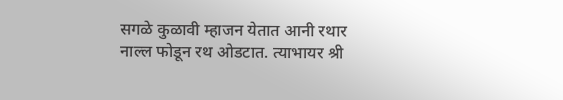सगळे कुळावी म्हाजन येतात आनी रथार नाल्ल फोडून रथ ओडटात. त्याभायर श्री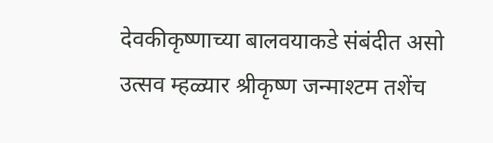देवकीकृष्णाच्या बालवयाकडे संबंदीत असो उत्सव म्हळ्यार श्रीकृष्ण जन्माश्टम तशेंच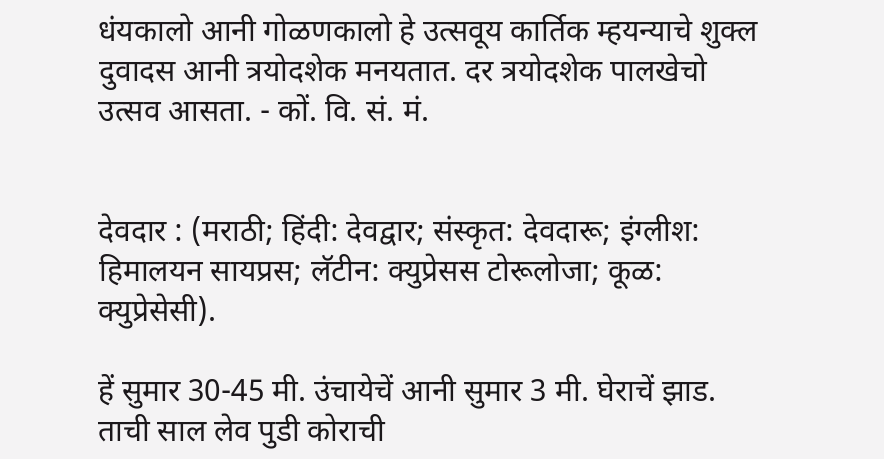धंयकालो आनी गोळणकालो हे उत्सवूय कार्तिक म्हयन्याचे शुक्ल दुवादस आनी त्रयोदशेक मनयतात. दर त्रयोदशेक पालखेचो उत्सव आसता. - कों. वि. सं. मं.


देवदार : (मराठी; हिंदी: देवद्वार; संस्कृत: देवदारू; इंग्लीश: हिमालयन सायप्रस; लॅटीन: क्युप्रेसस टोरूलोजा; कूळ: क्युप्रेसेसी).

हें सुमार 30-45 मी. उंचायेचें आनी सुमार 3 मी. घेराचें झाड. ताची साल लेव पुडी कोराची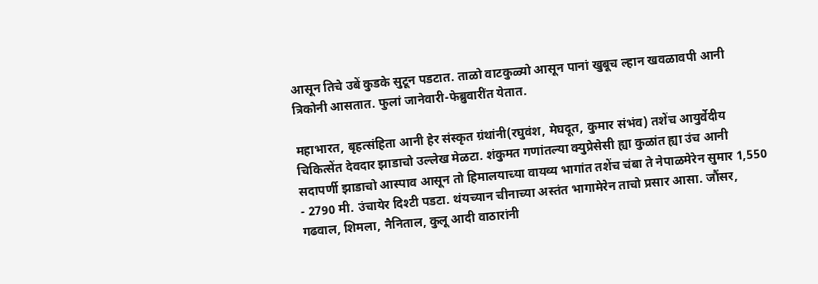आसून तिचे उबें कुडके सुटून पडटात. ताळो वाटकुळ्यो आसून पानां खुबूच ल्हान खवळावपी आनी त्रिकोनी आसतात. फुलां जानेवारी-फेब्रुवारींत येतात.

महाभारत, बृहत्संहिता आनी हेर संस्कृत ग्रंथांनी(रघुवंश, मेघदूत, कुमार संभंव) तशेंच आयुर्वेदीय चिकित्सेंत देवदार झाडाचो उल्लेख मेळटा. शंकुमत गणांतल्या क्युप्रेसेसी ह्या कुळांत ह्या उंच आनी सदापर्णी झाडाचो आस्पाव आसून तो हिमालयाच्या वायव्य भागांत तशेंच चंबा ते नेपाळमेरेन सुमार 1,550 - 2790 मी. उंचायेर दिश्टी पडटा. थंयच्यान चीनाच्या अस्तंत भागामेरेन ताचो प्रसार आसा. जौंसर, गढवाल, शिमला, नैनिताल, कुलू आदी वाठारांनी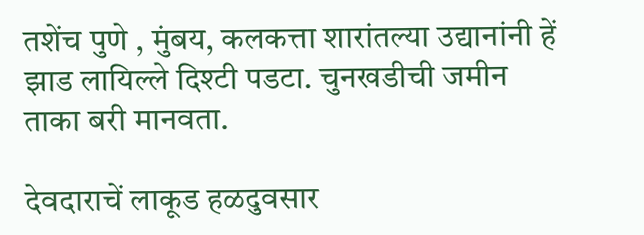तशेंच पुणे , मुंबय, कलकत्ता शारांतल्या उद्यानांनी हें झाड लायिल्ले दिश्टी पडटा. चुनखडीची जमीन ताका बरी मानवता.

देवदाराचें लाकूड हळदुवसार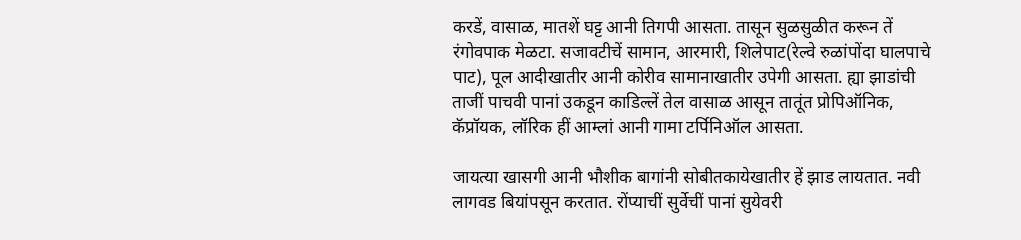करडें, वासाळ, मातशें घट्ट आनी तिगपी आसता. तासून सुळसुळीत करून तें रंगोवपाक मेळटा. सजावटीचें सामान, आरमारी, शिलेपाट(रेल्वे रुळांपोंदा घालपाचे पाट), पूल आदीखातीर आनी कोरीव सामानाखातीर उपेगी आसता. ह्या झाडांची ताजीं पाचवी पानां उकडून काडिल्लें तेल वासाळ आसून तातूंत प्रोपिऑनिक, कॅप्रॉयक, लॉरिक हीं आम्लां आनी गामा टर्पिनिऑल आसता.

जायत्या खासगी आनी भौशीक बागांनी सोबीतकायेखातीर हें झाड लायतात. नवी लागवड बियांपसून करतात. रोंप्याचीं सुर्वेचीं पानां सुयेवरी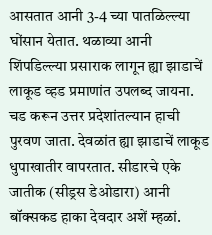आसतात आनी 3-4 च्या पातळिल्ल्या घोंसान येतात. थळाव्या आनी शिंपडिल्ल्या प्रसाराक लागून ह्या झाडाचें लाकूड व्हड प्रमाणांत उपलब्द जायना. चड करून उत्तर प्रदेशांतल्यान हाची पुरवण जाता. देवळांत ह्या झाडाचें लाकूड धुपाखातीर वापरतात. सीडारचे एके जातीक (सीड्रस डेओडारा) आनी बॉक्सकड हाका देवदार अशें म्हळां.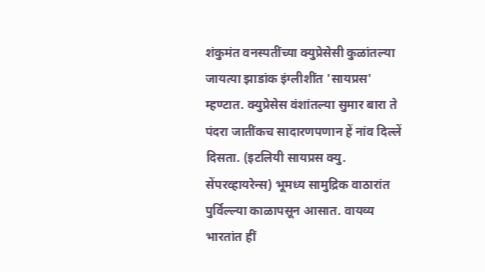शंकुमंत वनस्पतींच्या क्युप्रेसेसी कुळांतल्या जायत्या झाडांक इंग्लीशींत 'सायप्रस' म्हण्टात. क्युप्रेसेस वंशांतल्या सुमार बारा ते पंदरा जातींकच सादारणपणान हें नांव दिल्लें दिसता. (इटलियी सायप्रस क्यु. सेंपरव्हायरेन्स) भूमध्य सामुद्रिक वाठारांत पुर्विल्ल्या काळापसून आसात. वायव्य भारतांत हीं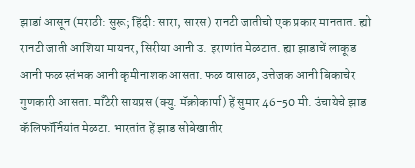झाडां आसून (मराठी: सुरू; हिंदी: सारा, सारस) रानटी जातीचो एक प्रकार मानतात. ह्यो रानटी जाती आशिया मायनर, सिरीया आनी उ. इराणांत मेळटात. ह्या झाडाचें लाकूड आनी फळ स्तंभक आनी कृमीनाशक आसता. फळ वासाळ, उत्तेजक आनी बिकाचेर गुणकारी आसता. माँटेरी सायप्रस (क्यु. मॅक्रोकार्पा) हें सुमार 46-50 मी. उंचायेचे झाड कॅलिफॉर्नियांत मेळटा. भारतांत हें झाड सोबेखातीर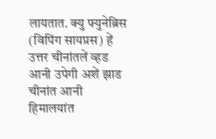लायतात. क्यु फ्युनेब्रिस (विपिंग सायप्रस) हें उत्तर चीनांतलें व्हड आनी उपेगी अशें झाड चीनांत आनी हिमालयांत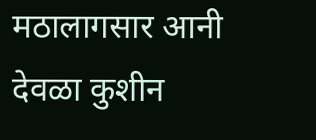मठालागसार आनी देवळा कुशीन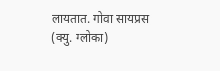लायतात. गोवा सायप्रस (क्यु. ग्लोका)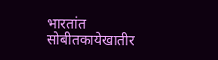भारतांत सोबीतकायेखातीर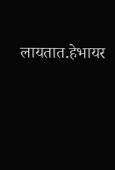लायतात.हेभायर